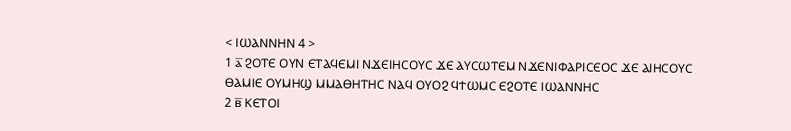< ⲒⲰⲀⲚⲚⲎⲚ 4 >
1 ⲁ̅ ϨⲞⲦⲈ ⲞⲨⲚ ⲈⲦⲀϤⲈⲘⲒ ⲚϪⲈⲒⲎⲤⲞⲨⲤ ϪⲈ ⲀⲨⲤⲰⲦⲈⲘ ⲚϪⲈⲚⲒⲪⲀⲢⲒⲤⲈⲞⲤ ϪⲈ ⲀⲒⲎⲤⲞⲨⲤ ⲐⲀⲘⲒⲈ ⲞⲨⲘⲎϢ ⲘⲘⲀⲐⲎⲦⲎⲤ ⲚⲀϤ ⲞⲨⲞϨ ϤϮⲰⲘⲤ ⲈϨⲞⲦⲈ ⲒⲰⲀⲚⲚⲎⲤ
2 ⲃ̅ ⲔⲈⲦⲞⲒ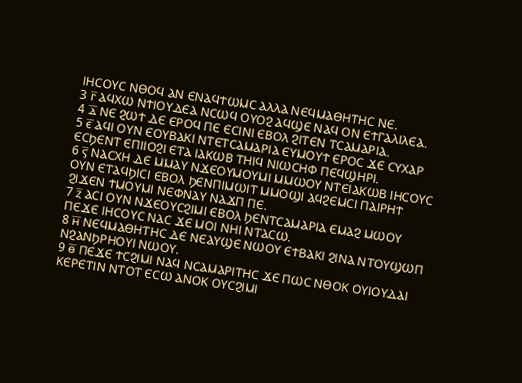ⲒⲎⲤⲞⲨⲤ ⲚⲐⲞϤ ⲀⲚ ⲈⲚⲀϤϮⲰⲘⲤ ⲀⲖⲖⲀ ⲚⲈϤⲘⲀⲐⲎⲦⲎⲤ ⲚⲈ.
3 ⲅ̅ ⲀϤⲬⲰ ⲚϮⲒⲞⲨⲆⲈⲀ ⲚⲤⲰϤ ⲞⲨⲞϨ ⲀϤϢⲈ ⲚⲀϤ ⲞⲚ ⲈϮⲄⲀⲖⲒⲖⲈⲀ.
4 ⲇ̅ ⲚⲈ ϨⲰϮ ⲆⲈ ⲈⲢⲞϤ ⲠⲈ ⲈⲤⲒⲚⲒ ⲈⲂⲞⲖ ϨⲒⲦⲈⲚ ⲦⲤⲀⲘⲀⲢⲒⲀ.
5 ⲉ̅ ⲀϤⲒ ⲞⲨⲚ ⲈⲞⲨⲂⲀⲔⲒ ⲚⲦⲈⲦⲤⲀⲘⲀⲢⲒⲀ ⲈⲨⲘⲞⲨϮ ⲈⲢⲞⲤ ϪⲈ ⲤⲨⲬⲀⲢ ⲈⲤϦⲈⲚⲦ ⲈⲠⲒⲒⲞϨⲒ ⲈⲦⲀ ⲒⲀⲔⲰⲂ ⲦⲎⲒϤ ⲚⲒⲰⲤⲎⲪ ⲠⲈϤϢⲎⲢⲒ.
6 ⲋ̅ ⲚⲀⲤⲬⲎ ⲆⲈ ⲘⲘⲀⲨ ⲚϪⲈⲞⲨⲘⲞⲨⲘⲒ ⲘⲘⲰⲞⲨ ⲚⲦⲈⲒⲀⲔⲰⲂ ⲒⲎⲤⲞⲨⲤ ⲞⲨⲚ ⲈⲦⲀϤϦⲒⲤⲒ ⲈⲂⲞⲖ ϦⲈⲚⲠⲒⲘⲰⲒⲦ ⲘⲘⲞϢⲒ ⲀϤϨⲈⲘⲤⲒ ⲠⲀⲒⲢⲎϮ ϨⲒϪⲈⲚ ϮⲘⲞⲨⲘⲒ ⲚⲈⲪⲚⲀⲨ ⲚⲀϪⲠ ⲠⲈ.
7 ⲍ̅ ⲀⲤⲒ ⲞⲨⲚ ⲚϪⲈⲞⲨⲤϨⲒⲘⲒ ⲈⲂⲞⲖ ϦⲈⲚⲦⲤⲀⲘⲀⲢⲒⲀ ⲈⲘⲀϨ ⲘⲰⲞⲨ ⲠⲈϪⲈ ⲒⲎⲤⲞⲨⲤ ⲚⲀⲤ ϪⲈ ⲘⲞⲒ ⲚⲎⲒ ⲚⲦⲀⲤⲰ.
8 ⲏ̅ ⲚⲈϤⲘⲀⲐⲎⲦⲎⲤ ⲆⲈ ⲚⲈⲀⲨϢⲈ ⲚⲰⲞⲨ ⲈϮⲂⲀⲔⲒ ϨⲒⲚⲀ ⲚⲦⲞⲨϢⲰⲠ ⲚϨⲀⲚϦⲢⲎⲞⲨⲒ ⲚⲰⲞⲨ.
9 ⲑ̅ ⲠⲈϪⲈ ϮⲤϨⲒⲘⲒ ⲚⲀϤ ⲚⲤⲀⲘⲀⲢⲒⲦⲎⲤ ϪⲈ ⲠⲰⲤ ⲚⲐⲞⲔ ⲞⲨⲒⲞⲨⲆⲀⲒ ⲔⲈⲢⲈⲦⲒⲚ ⲚⲦⲞⲦ ⲈⲤⲰ ⲀⲚⲞⲔ ⲞⲨⲤϨⲒⲘⲒ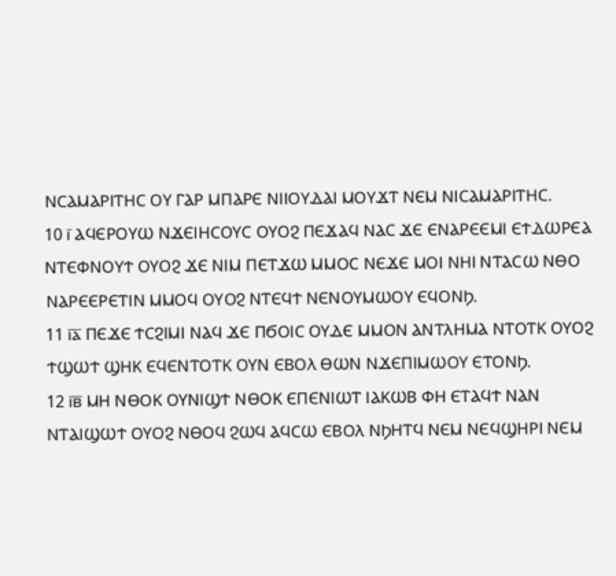ⲚⲤⲀⲘⲀⲢⲒⲦⲎⲤ ⲞⲨ ⲄⲀⲢ ⲘⲠⲀⲢⲈ ⲚⲒⲒⲞⲨⲆⲀⲒ ⲘⲞⲨϪⲦ ⲚⲈⲘ ⲚⲒⲤⲀⲘⲀⲢⲒⲦⲎⲤ.
10 ⲓ̅ ⲀϤⲈⲢⲞⲨⲰ ⲚϪⲈⲒⲎⲤⲞⲨⲤ ⲞⲨⲞϨ ⲠⲈϪⲀϤ ⲚⲀⲤ ϪⲈ ⲈⲚⲀⲢⲈⲈⲘⲒ ⲈϮⲆⲰⲢⲈⲀ ⲚⲦⲈⲪⲚⲞⲨϮ ⲞⲨⲞϨ ϪⲈ ⲚⲒⲘ ⲠⲈⲦϪⲰ ⲘⲘⲞⲤ ⲚⲈϪⲈ ⲘⲞⲒ ⲚⲎⲒ ⲚⲦⲀⲤⲰ ⲚⲐⲞ ⲚⲀⲢⲈⲈⲢⲈⲦⲒⲚ ⲘⲘⲞϤ ⲞⲨⲞϨ ⲚⲦⲈϤϮ ⲚⲈⲚⲞⲨⲘⲰⲞⲨ ⲈϤⲞⲚϦ.
11 ⲓ̅ⲁ̅ ⲠⲈϪⲈ ϮⲤϨⲒⲘⲒ ⲚⲀϤ ϪⲈ ⲠϬⲞⲒⲤ ⲞⲨⲆⲈ ⲘⲘⲞⲚ ⲀⲚⲦⲖⲎⲘⲀ ⲚⲦⲞⲦⲔ ⲞⲨⲞϨ ϮϢⲰϮ ϢⲎⲔ ⲈϤⲈⲚⲦⲞⲦⲔ ⲞⲨⲚ ⲈⲂⲞⲖ ⲐⲰⲚ ⲚϪⲈⲠⲒⲘⲰⲞⲨ ⲈⲦⲞⲚϦ.
12 ⲓ̅ⲃ̅ ⲘⲎ ⲚⲐⲞⲔ ⲞⲨⲚⲒϢϮ ⲚⲐⲞⲔ ⲈⲠⲈⲚⲒⲰⲦ ⲒⲀⲔⲰⲂ ⲪⲎ ⲈⲦⲀϤϮ ⲚⲀⲚ ⲚⲦⲀⲒϢⲰϮ ⲞⲨⲞϨ ⲚⲐⲞϤ ϨⲰϤ ⲀϤⲤⲰ ⲈⲂⲞⲖ ⲚϦⲎⲦϤ ⲚⲈⲘ ⲚⲈϤϢⲎⲢⲒ ⲚⲈⲘ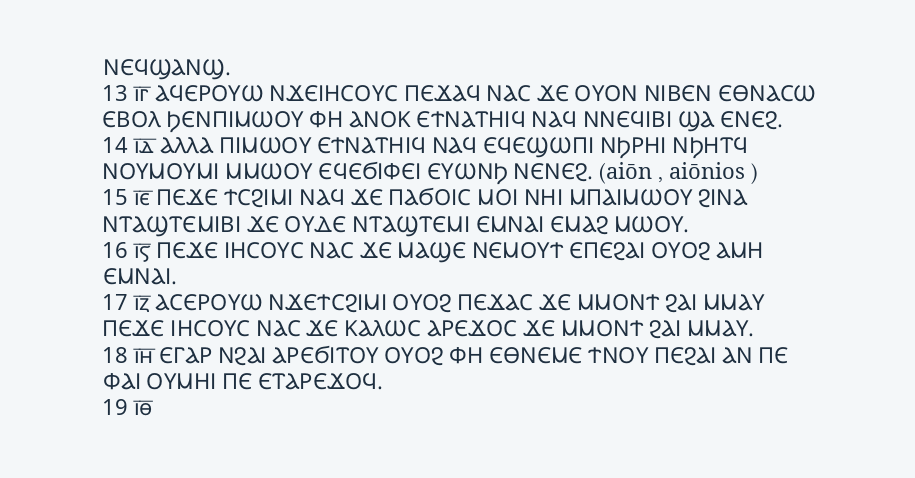ⲚⲈϤϢⲀⲚϢ.
13 ⲓ̅ⲅ̅ ⲀϤⲈⲢⲞⲨⲰ ⲚϪⲈⲒⲎⲤⲞⲨⲤ ⲠⲈϪⲀϤ ⲚⲀⲤ ϪⲈ ⲞⲨⲞⲚ ⲚⲒⲂⲈⲚ ⲈⲐⲚⲀⲤⲰ ⲈⲂⲞⲖ ϦⲈⲚⲠⲒⲘⲰⲞⲨ ⲪⲎ ⲀⲚⲞⲔ ⲈϮⲚⲀⲦⲎⲒϤ ⲚⲀϤ ⲚⲚⲈϤⲒⲂⲒ ϢⲀ ⲈⲚⲈϨ.
14 ⲓ̅ⲇ̅ ⲀⲖⲖⲀ ⲠⲒⲘⲰⲞⲨ ⲈϮⲚⲀⲦⲎⲒϤ ⲚⲀϤ ⲈϤⲈϢⲰⲠⲒ ⲚϦⲢⲎⲒ ⲚϦⲎⲦϤ ⲚⲞⲨⲘⲞⲨⲘⲒ ⲘⲘⲰⲞⲨ ⲈϤⲈϬⲒⲪⲈⲒ ⲈⲨⲰⲚϦ ⲚⲈⲚⲈϨ. (aiōn , aiōnios )
15 ⲓ̅ⲉ̅ ⲠⲈϪⲈ ϮⲤϨⲒⲘⲒ ⲚⲀϤ ϪⲈ ⲠⲀϬⲞⲒⲤ ⲘⲞⲒ ⲚⲎⲒ ⲘⲠⲀⲒⲘⲰⲞⲨ ϨⲒⲚⲀ ⲚⲦⲀϢⲦⲈⲘⲒⲂⲒ ϪⲈ ⲞⲨⲆⲈ ⲚⲦⲀϢⲦⲈⲘⲒ ⲈⲘⲚⲀⲒ ⲈⲘⲀϨ ⲘⲰⲞⲨ.
16 ⲓ̅ⲋ̅ ⲠⲈϪⲈ ⲒⲎⲤⲞⲨⲤ ⲚⲀⲤ ϪⲈ ⲘⲀϢⲈ ⲚⲈⲘⲞⲨϮ ⲈⲠⲈϨⲀⲒ ⲞⲨⲞϨ ⲀⲘⲎ ⲈⲘⲚⲀⲒ.
17 ⲓ̅ⲍ̅ ⲀⲤⲈⲢⲞⲨⲰ ⲚϪⲈϮⲤϨⲒⲘⲒ ⲞⲨⲞϨ ⲠⲈϪⲀⲤ ϪⲈ ⲘⲘⲞⲚϮ ϨⲀⲒ ⲘⲘⲀⲨ ⲠⲈϪⲈ ⲒⲎⲤⲞⲨⲤ ⲚⲀⲤ ϪⲈ ⲔⲀⲖⲰⲤ ⲀⲢⲈϪⲞⲤ ϪⲈ ⲘⲘⲞⲚϮ ϨⲀⲒ ⲘⲘⲀⲨ.
18 ⲓ̅ⲏ̅ ⲈⲄⲀⲢ ⲚϨⲀⲒ ⲀⲢⲈϬⲒⲦⲞⲨ ⲞⲨⲞϨ ⲪⲎ ⲈⲐⲚⲈⲘⲈ ϮⲚⲞⲨ ⲠⲈϨⲀⲒ ⲀⲚ ⲠⲈ ⲪⲀⲒ ⲞⲨⲘⲎⲒ ⲠⲈ ⲈⲦⲀⲢⲈϪⲞϤ.
19 ⲓ̅ⲑ̅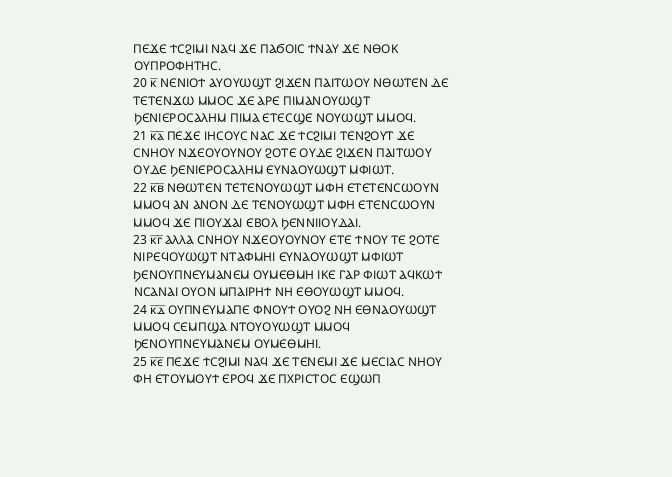ⲠⲈϪⲈ ϮⲤϨⲒⲘⲒ ⲚⲀϤ ϪⲈ ⲠⲀϬⲞⲒⲤ ϮⲚⲀⲨ ϪⲈ ⲚⲐⲞⲔ ⲞⲨⲠⲢⲞⲪⲎⲦⲎⲤ.
20 ⲕ̅ ⲚⲈⲚⲒⲞϮ ⲀⲨⲞⲨⲰϢⲦ ϨⲒϪⲈⲚ ⲠⲀⲒⲦⲰⲞⲨ ⲚⲐⲰⲦⲈⲚ ⲆⲈ ⲦⲈⲦⲈⲚϪⲰ ⲘⲘⲞⲤ ϪⲈ ⲀⲢⲈ ⲠⲒⲘⲀⲚⲞⲨⲰϢⲦ ϦⲈⲚⲒⲈⲢⲞⲤⲀⲖⲎⲘ ⲠⲒⲘⲀ ⲈⲦⲈⲤϢⲈ ⲚⲞⲨⲰϢⲦ ⲘⲘⲞϤ.
21 ⲕ̅ⲁ̅ ⲠⲈϪⲈ ⲒⲎⲤⲞⲨⲤ ⲚⲀⲤ ϪⲈ ϮⲤϨⲒⲘⲒ ⲦⲈⲚϨⲞⲨⲦ ϪⲈ ⲤⲚⲎⲞⲨ ⲚϪⲈⲞⲨⲞⲨⲚⲞⲨ ϨⲞⲦⲈ ⲞⲨⲆⲈ ϨⲒϪⲈⲚ ⲠⲀⲒⲦⲰⲞⲨ ⲞⲨⲆⲈ ϦⲈⲚⲒⲈⲢⲞⲤⲀⲖⲎⲘ ⲈⲨⲚⲀⲞⲨⲰϢⲦ ⲘⲪⲒⲰⲦ.
22 ⲕ̅ⲃ̅ ⲚⲐⲰⲦⲈⲚ ⲦⲈⲦⲈⲚⲞⲨⲰϢⲦ ⲘⲪⲎ ⲈⲦⲈⲦⲈⲚⲤⲰⲞⲨⲚ ⲘⲘⲞϤ ⲀⲚ ⲀⲚⲞⲚ ⲆⲈ ⲦⲈⲚⲞⲨⲰϢⲦ ⲘⲪⲎ ⲈⲦⲈⲚⲤⲰⲞⲨⲚ ⲘⲘⲞϤ ϪⲈ ⲠⲒⲞⲨϪⲀⲒ ⲈⲂⲞⲖ ϦⲈⲚⲚⲒⲒⲞⲨⲆⲀⲒ.
23 ⲕ̅ⲅ̅ ⲀⲖⲖⲀ ⲤⲚⲎⲞⲨ ⲚϪⲈⲞⲨⲞⲨⲚⲞⲨ ⲈⲦⲈ ϮⲚⲞⲨ ⲦⲈ ϨⲞⲦⲈ ⲚⲒⲢⲈϤⲞⲨⲰϢⲦ ⲚⲦⲀⲪⲘⲎⲒ ⲈⲨⲚⲀⲞⲨⲰϢⲦ ⲘⲪⲒⲰⲦ ϦⲈⲚⲞⲨⲠⲚⲈⲨⲘⲀⲚⲈⲘ ⲞⲨⲘⲈⲐⲘⲎ ⲒⲔⲈ ⲄⲀⲢ ⲪⲒⲰⲦ ⲀϤⲔⲰϮ ⲚⲤⲀⲚⲀⲒ ⲞⲨⲞⲚ ⲘⲠⲀⲒⲢⲎϮ ⲚⲎ ⲈⲐⲞⲨⲰϢⲦ ⲘⲘⲞϤ.
24 ⲕ̅ⲇ̅ ⲞⲨⲠⲚⲈⲨⲘⲀⲠⲈ ⲪⲚⲞⲨϮ ⲞⲨⲞϨ ⲚⲎ ⲈⲐⲚⲀⲞⲨⲰϢⲦ ⲘⲘⲞϤ ⲤⲈⲘⲠϢⲀ ⲚⲦⲞⲨⲞⲨⲰϢⲦ ⲘⲘⲞϤ ϦⲈⲚⲞⲨⲠⲚⲈⲨⲘⲀⲚⲈⲘ ⲞⲨⲘⲈⲐⲘⲎⲒ.
25 ⲕ̅ⲉ̅ ⲠⲈϪⲈ ϮⲤϨⲒⲘⲒ ⲚⲀϤ ϪⲈ ⲦⲈⲚⲈⲘⲒ ϪⲈ ⲘⲈⲤⲒⲀⲤ ⲚⲎⲞⲨ ⲪⲎ ⲈⲦⲞⲨⲘⲞⲨϮ ⲈⲢⲞϤ ϪⲈ ⲠⲬⲢⲒⲤⲦⲞⲤ ⲈϢⲰⲠ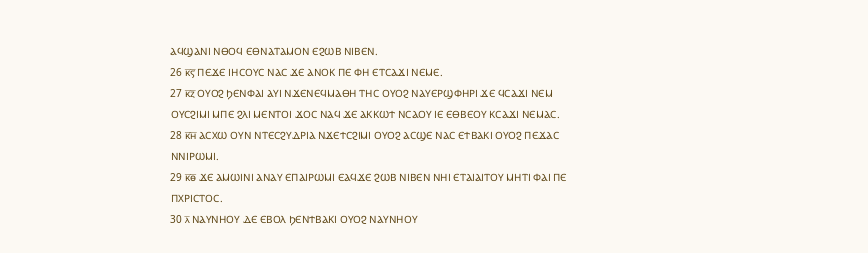ⲀϤϢⲀⲚⲒ ⲚⲐⲞϤ ⲈⲐⲚⲀⲦⲀⲘⲞⲚ ⲈϨⲰⲂ ⲚⲒⲂⲈⲚ.
26 ⲕ̅ⲋ̅ ⲠⲈϪⲈ ⲒⲎⲤⲞⲨⲤ ⲚⲀⲤ ϪⲈ ⲀⲚⲞⲔ ⲠⲈ ⲪⲎ ⲈⲦⲤⲀϪⲒ ⲚⲈⲘⲈ.
27 ⲕ̅ⲍ̅ ⲞⲨⲞϨ ϦⲈⲚⲪⲀⲒ ⲀⲨⲒ ⲚϪⲈⲚⲈϤⲘⲀⲐⲎ ⲦⲎⲤ ⲞⲨⲞϨ ⲚⲀⲨⲈⲢϢⲪⲎⲢⲒ ϪⲈ ϤⲤⲀϪⲒ ⲚⲈⲘ ⲞⲨⲤϨⲒⲘⲒ ⲘⲠⲈ ϨⲖⲒ ⲘⲈⲚⲦⲞⲒ ϪⲞⲤ ⲚⲀϤ ϪⲈ ⲀⲔⲔⲰϮ ⲚⲤⲀⲞⲨ ⲒⲈ ⲈⲐⲂⲈⲞⲨ ⲔⲤⲀϪⲒ ⲚⲈⲘⲀⲤ.
28 ⲕ̅ⲏ̅ ⲀⲤⲬⲰ ⲞⲨⲚ ⲚⲦⲈⲤϨⲨⲆⲢⲒⲀ ⲚϪⲈϮⲤϨⲒⲘⲒ ⲞⲨⲞϨ ⲀⲤϢⲈ ⲚⲀⲤ ⲈϮⲂⲀⲔⲒ ⲞⲨⲞϨ ⲠⲈϪⲀⲤ ⲚⲚⲒⲢⲰⲘⲒ.
29 ⲕ̅ⲑ̅ ϪⲈ ⲀⲘⲰⲒⲚⲒ ⲀⲚⲀⲨ ⲈⲠⲀⲒⲢⲰⲘⲒ ⲈⲀϤϪⲈ ϨⲰⲂ ⲚⲒⲂⲈⲚ ⲚⲎⲒ ⲈⲦⲀⲒⲀⲒⲦⲞⲨ ⲘⲎⲦⲒ ⲪⲀⲒ ⲠⲈ ⲠⲬⲢⲒⲤⲦⲞⲤ.
30 ⲗ̅ ⲚⲀⲨⲚⲎⲞⲨ ⲆⲈ ⲈⲂⲞⲖ ϦⲈⲚϮⲂⲀⲔⲒ ⲞⲨⲞϨ ⲚⲀⲨⲚⲎⲞⲨ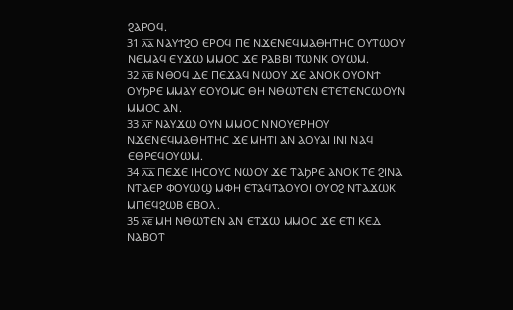ϨⲀⲢⲞϤ.
31 ⲗ̅ⲁ̅ ⲚⲀⲨϮϨⲞ ⲈⲢⲞϤ ⲠⲈ ⲚϪⲈⲚⲈϤⲘⲀⲐⲎⲦⲎⲤ ⲞⲨⲦⲰⲞⲨ ⲚⲈⲘⲀϤ ⲈⲨϪⲰ ⲘⲘⲞⲤ ϪⲈ ⲢⲀⲂⲂⲒ ⲦⲰⲚⲔ ⲞⲨⲰⲘ.
32 ⲗ̅ⲃ̅ ⲚⲐⲞϤ ⲆⲈ ⲠⲈϪⲀϤ ⲚⲰⲞⲨ ϪⲈ ⲀⲚⲞⲔ ⲞⲨⲞⲚϮ ⲞⲨϦⲢⲈ ⲘⲘⲀⲨ ⲈⲞⲨⲞⲘⲤ ⲐⲎ ⲚⲐⲰⲦⲈⲚ ⲈⲦⲈⲦⲈⲚⲤⲰⲞⲨⲚ ⲘⲘⲞⲤ ⲀⲚ.
33 ⲗ̅ⲅ̅ ⲚⲀⲨϪⲰ ⲞⲨⲚ ⲘⲘⲞⲤ ⲚⲚⲞⲨⲈⲢⲎⲞⲨ ⲚϪⲈⲚⲈϤⲘⲀⲐⲎⲦⲎⲤ ϪⲈ ⲘⲎⲦⲒ ⲀⲚ ⲀⲞⲨⲀⲒ ⲒⲚⲒ ⲚⲀϤ ⲈⲐⲢⲈϤⲞⲨⲰⲘ.
34 ⲗ̅ⲇ̅ ⲠⲈϪⲈ ⲒⲎⲤⲞⲨⲤ ⲚⲰⲞⲨ ϪⲈ ⲦⲀϦⲢⲈ ⲀⲚⲞⲔ ⲦⲈ ϨⲒⲚⲀ ⲚⲦⲀⲈⲢ ⲪⲞⲨⲰϢ ⲘⲪⲎ ⲈⲦⲀϤⲦⲀⲞⲨⲞⲒ ⲞⲨⲞϨ ⲚⲦⲀϪⲰⲔ ⲘⲠⲈϤϨⲰⲂ ⲈⲂⲞⲖ.
35 ⲗ̅ⲉ̅ ⲘⲎ ⲚⲐⲰⲦⲈⲚ ⲀⲚ ⲈⲦϪⲰ ⲘⲘⲞⲤ ϪⲈ ⲈⲦⲒ ⲔⲈⲆ ⲚⲀⲂⲞⲦ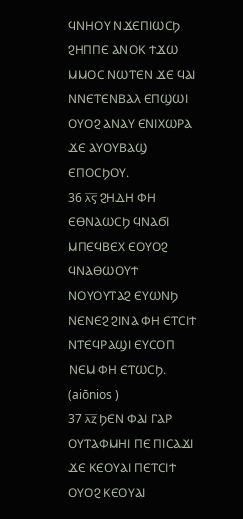ϤⲚⲎⲞⲨ ⲚϪⲈⲠⲒⲰⲤϦ ϨⲎⲠⲠⲈ ⲀⲚⲞⲔ ϮϪⲰ ⲘⲘⲞⲤ ⲚⲰⲦⲈⲚ ϪⲈ ϤⲀⲒ ⲚⲚⲈⲦⲈⲚⲂⲀⲖ ⲈⲠϢⲰⲒ ⲞⲨⲞϨ ⲀⲚⲀⲨ ⲈⲚⲒⲬⲰⲢⲀ ϪⲈ ⲀⲨⲞⲨⲂⲀϢ ⲈⲠⲞⲤϦⲞⲨ.
36 ⲗ̅ⲋ̅ ϨⲎⲆⲎ ⲪⲎ ⲈⲐⲚⲀⲰⲤϦ ϤⲚⲀϬⲒ ⲘⲠⲈϤⲂⲈⲬ ⲈⲞⲨⲞϨ ϤⲚⲀⲐⲰⲞⲨϮ ⲚⲞⲨⲞⲨⲦⲀϨ ⲈⲨⲰⲚϦ ⲚⲈⲚⲈϨ ϨⲒⲚⲀ ⲪⲎ ⲈⲦⲤⲒϮ ⲚⲦⲈϤⲢⲀϢⲒ ⲈⲨⲤⲞⲠ ⲚⲈⲘ ⲪⲎ ⲈⲦⲰⲤϦ. (aiōnios )
37 ⲗ̅ⲍ̅ ϦⲈⲚ ⲪⲀⲒ ⲄⲀⲢ ⲞⲨⲦⲀⲪⲘⲎⲒ ⲠⲈ ⲠⲒⲤⲀϪⲒ ϪⲈ ⲔⲈⲞⲨⲀⲒ ⲠⲈⲦⲤⲒϮ ⲞⲨⲞϨ ⲔⲈⲞⲨⲀⲒ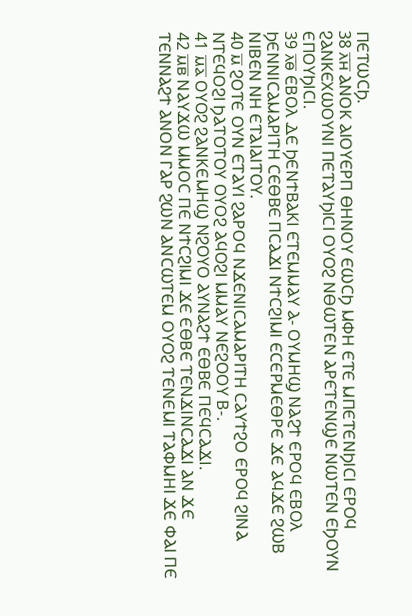ⲠⲈⲦⲰⲤϦ.
38 ⲗ̅ⲏ̅ ⲀⲚⲞⲔ ⲀⲒⲞⲨⲈⲢⲠ ⲐⲎⲚⲞⲨ ⲈⲰⲤϦ ⲘⲪⲎ ⲈⲦⲈ ⲘⲠⲈⲦⲈⲚϦⲒⲤⲒ ⲈⲢⲞϤ ϨⲀⲚⲔⲈⲬⲰⲞⲨⲚⲒ ⲠⲈⲦⲀⲨϦⲒⲤⲒ ⲞⲨⲞϨ ⲚⲐⲰⲦⲈⲚ ⲀⲢⲈⲦⲈⲚϢⲈ ⲚⲰⲦⲈⲚ ⲈϦⲞⲨⲚ ⲈⲠⲞⲨϦⲒⲤⲒ.
39 ⲗ̅ⲑ̅ ⲈⲂⲞⲖ ⲆⲈ ϦⲈⲚϮⲂⲀⲔⲒ ⲈⲦⲈⲘⲘⲀⲨ Ⲁ- ⲞⲨⲘⲎϢ ⲚⲀϨϮ ⲈⲢⲞϤ ⲈⲂⲞⲖ ϦⲈⲚⲚⲒⲤⲀⲘⲀⲢⲒⲦⲎ ⲤⲈⲐⲂⲈ ⲠⲤⲀϪⲒ ⲚϮⲤϨⲒⲘⲒ ⲈⲤⲈⲢⲘⲈⲐⲢⲈ ϪⲈ ⲀϤϪⲈ ϨⲰⲂ ⲚⲒⲂⲈⲚ ⲚⲎ ⲈⲦⲀⲒⲀⲒⲦⲞⲨ.
40 ⲙ̅ ϨⲞⲦⲈ ⲞⲨⲚ ⲈⲦⲀⲨⲒ ϨⲀⲢⲞϤ ⲚϪⲈⲚⲒⲤⲀⲘⲀⲢⲒⲦⲎ ⲤⲀⲨϮϨⲞ ⲈⲢⲞϤ ϨⲒⲚⲀ ⲚⲦⲈϤⲞϨⲒ ϦⲀⲦⲞⲦⲞⲨ ⲞⲨⲞϨ ⲀϤⲞϨⲒ ⲘⲘⲀⲨ ⲚⲈϨⲞⲞⲨ Ⲃ-.
41 ⲙ̅ⲁ̅ ⲞⲨⲞϨ ϨⲀⲚⲔⲈⲘⲎϢ ⲚϨⲞⲨⲞ ⲀⲨⲚⲀϨϮ ⲈⲐⲂⲈ ⲠⲈϤⲤⲀϪⲒ.
42 ⲙ̅ⲃ̅ ⲚⲀⲨϪⲰ ⲘⲘⲞⲤ ⲠⲈ ⲚϮⲤϨⲒⲘⲒ ϪⲈ ⲈⲐⲂⲈ ⲦⲈⲚϪⲒⲚⲤⲀϪⲒ ⲀⲚ ϪⲈ ⲦⲈⲚⲚⲀϨϮ ⲀⲚⲞⲚ ⲄⲀⲢ ϨⲰⲚ ⲀⲚⲤⲰⲦⲈⲘ ⲞⲨⲞϨ ⲦⲈⲚⲈⲘⲒ ⲦⲀⲪⲘⲎⲒ ϪⲈ ⲪⲀⲒ ⲠⲈ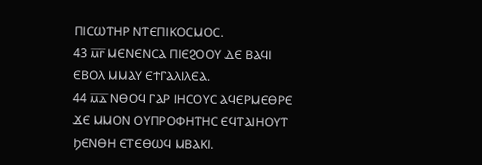ⲠⲒⲤⲰⲦⲎⲢ ⲚⲦⲈⲠⲒⲔⲞⲤⲘⲞⲤ.
43 ⲙ̅ⲅ̅ ⲘⲈⲚⲈⲚⲤⲀ ⲠⲒⲈϨⲞⲞⲨ ⲆⲈ ⲂⲀϤⲒ ⲈⲂⲞⲖ ⲘⲘⲀⲨ ⲈϮⲄⲀⲖⲒⲖⲈⲀ.
44 ⲙ̅ⲇ̅ ⲚⲐⲞϤ ⲄⲀⲢ ⲒⲎⲤⲞⲨⲤ ⲀϤⲈⲢⲘⲈⲐⲢⲈ ϪⲈ ⲘⲘⲞⲚ ⲞⲨⲠⲢⲞⲪⲎⲦⲎⲤ ⲈϤⲦⲀⲒⲎⲞⲨⲦ ϦⲈⲚⲐⲎ ⲈⲦⲈⲐⲰϤ ⲘⲂⲀⲔⲒ.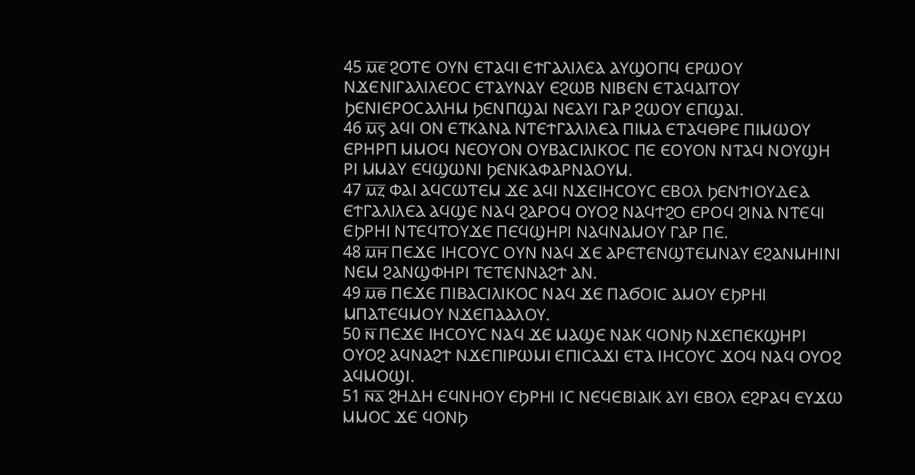45 ⲙ̅ⲉ̅ ϨⲞⲦⲈ ⲞⲨⲚ ⲈⲦⲀϤⲒ ⲈϮⲄⲀⲖⲒⲖⲈⲀ ⲀⲨϢⲞⲠϤ ⲈⲢⲰⲞⲨ ⲚϪⲈⲚⲒⲄⲀⲖⲒⲖⲈⲞⲤ ⲈⲦⲀⲨⲚⲀⲨ ⲈϨⲰⲂ ⲚⲒⲂⲈⲚ ⲈⲦⲀϤⲀⲒⲦⲞⲨ ϦⲈⲚⲒⲈⲢⲞⲤⲀⲖⲎⲘ ϦⲈⲚⲠϢⲀⲒ ⲚⲈⲀⲨⲒ ⲄⲀⲢ ϨⲰⲞⲨ ⲈⲠϢⲀⲒ.
46 ⲙ̅ⲋ̅ ⲀϤⲒ ⲞⲚ ⲈⲦⲔⲀⲚⲀ ⲚⲦⲈϮⲄⲀⲖⲒⲖⲈⲀ ⲠⲒⲘⲀ ⲈⲦⲀϤⲐⲢⲈ ⲠⲒⲘⲰⲞⲨ ⲈⲢⲎⲢⲠ ⲘⲘⲞϤ ⲚⲈⲞⲨⲞⲚ ⲞⲨⲂⲀⲤⲒⲖⲒⲔⲞⲤ ⲠⲈ ⲈⲞⲨⲞⲚ ⲚⲦⲀϤ ⲚⲞⲨϢⲎ ⲢⲒ ⲘⲘⲀⲨ ⲈϤϢⲰⲚⲒ ϦⲈⲚⲔⲀⲪⲀⲢⲚⲀⲞⲨⲘ.
47 ⲙ̅ⲍ̅ ⲪⲀⲒ ⲀϤⲤⲰⲦⲈⲘ ϪⲈ ⲀϤⲒ ⲚϪⲈⲒⲎⲤⲞⲨⲤ ⲈⲂⲞⲖ ϦⲈⲚϮⲒⲞⲨⲆⲈⲀ ⲈϮⲄⲀⲖⲒⲖⲈⲀ ⲀϤϢⲈ ⲚⲀϤ ϨⲀⲢⲞϤ ⲞⲨⲞϨ ⲚⲀϤϮϨⲞ ⲈⲢⲞϤ ϨⲒⲚⲀ ⲚⲦⲈϤⲒ ⲈϦⲢⲎⲒ ⲚⲦⲈϤⲦⲞⲨϪⲈ ⲠⲈϤϢⲎⲢⲒ ⲚⲀϤⲚⲀⲘⲞⲨ ⲄⲀⲢ ⲠⲈ.
48 ⲙ̅ⲏ̅ ⲠⲈϪⲈ ⲒⲎⲤⲞⲨⲤ ⲞⲨⲚ ⲚⲀϤ ϪⲈ ⲀⲢⲈⲦⲈⲚϢⲦⲈⲘⲚⲀⲨ ⲈϨⲀⲚⲘⲎⲒⲚⲒ ⲚⲈⲘ ϨⲀⲚϢⲪⲎⲢⲒ ⲦⲈⲦⲈⲚⲚⲀϨϮ ⲀⲚ.
49 ⲙ̅ⲑ̅ ⲠⲈϪⲈ ⲠⲒⲂⲀⲤⲒⲖⲒⲔⲞⲤ ⲚⲀϤ ϪⲈ ⲠⲀϬⲞⲒⲤ ⲀⲘⲞⲨ ⲈϦⲢⲎⲒ ⲘⲠⲀⲦⲈϤⲘⲞⲨ ⲚϪⲈⲠⲀⲀⲖⲞⲨ.
50 ⲛ̅ ⲠⲈϪⲈ ⲒⲎⲤⲞⲨⲤ ⲚⲀϤ ϪⲈ ⲘⲀϢⲈ ⲚⲀⲔ ϤⲞⲚϦ ⲚϪⲈⲠⲈⲔϢⲎⲢⲒ ⲞⲨⲞϨ ⲀϤⲚⲀϨϮ ⲚϪⲈⲠⲒⲢⲰⲘⲒ ⲈⲠⲒⲤⲀϪⲒ ⲈⲦⲀ ⲒⲎⲤⲞⲨⲤ ϪⲞϤ ⲚⲀϤ ⲞⲨⲞϨ ⲀϤⲘⲞϢⲒ.
51 ⲛ̅ⲁ̅ ϨⲎⲆⲎ ⲈϤⲚⲎⲞⲨ ⲈϦⲢⲎⲒ ⲒⲤ ⲚⲈϤⲈⲂⲒⲀⲒⲔ ⲀⲨⲒ ⲈⲂⲞⲖ ⲈϨⲢⲀϤ ⲈⲨϪⲰ ⲘⲘⲞⲤ ϪⲈ ϤⲞⲚϦ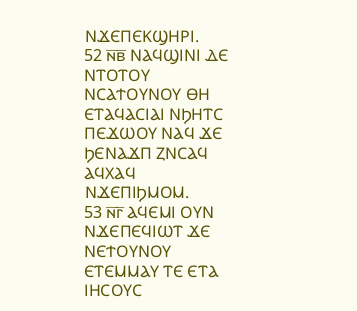ⲚϪⲈⲠⲈⲔϢⲎⲢⲒ.
52 ⲛ̅ⲃ̅ ⲚⲀϤϢⲒⲚⲒ ⲆⲈ ⲚⲦⲞⲦⲞⲨ ⲚⲤⲀϮⲞⲨⲚⲞⲨ ⲐⲎ ⲈⲦⲀϤⲀⲤⲒⲀⲒ ⲚϦⲎⲦⲤ ⲠⲈϪⲰⲞⲨ ⲚⲀϤ ϪⲈ ϦⲈⲚⲀϪⲠ ⲌⲚⲤⲀϤ ⲀϤⲬⲀϤ ⲚϪⲈⲠⲒϦⲘⲞⲘ.
53 ⲛ̅ⲅ̅ ⲀϤⲈⲘⲒ ⲞⲨⲚ ⲚϪⲈⲠⲈϤⲒⲰⲦ ϪⲈ ⲚⲈϮⲞⲨⲚⲞⲨ ⲈⲦⲈⲘⲘⲀⲨ ⲦⲈ ⲈⲦⲀ ⲒⲎⲤⲞⲨⲤ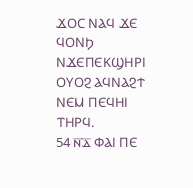ϪⲞⲤ ⲚⲀϤ ϪⲈ ϤⲞⲚϦ ⲚϪⲈⲠⲈⲔϢⲎⲢⲒ ⲞⲨⲞϨ ⲀϤⲚⲀϨϮ ⲚⲈⲘ ⲠⲈϤⲎⲒ ⲦⲎⲢϤ.
54 ⲛ̅ⲇ̅ ⲪⲀⲒ ⲠⲈ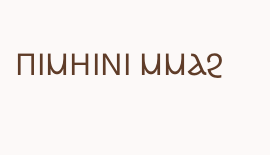ⲠⲒⲘⲎⲒⲚⲒ ⲘⲘⲀϨ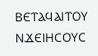ⲂⲈⲦⲀϤⲀⲒⲦⲞⲨ ⲚϪⲈⲒⲎⲤⲞⲨⲤ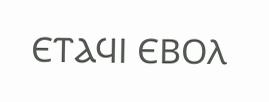ⲈⲦⲀϤⲒ ⲈⲂⲞⲖ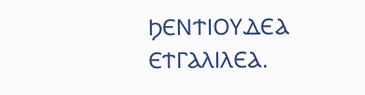ϦⲈⲚϮⲒⲞⲨⲆⲈⲀ ⲈϮⲄⲀⲖⲒⲖⲈⲀ.